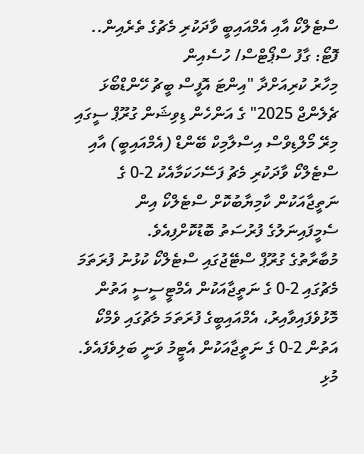ސްޓެލްކޯ އާއި އެމްއައިބީ ވާދަކުރި މެޗުގެ ތެރެއިން.. ފޮޓޯ: ގާފު ސްޕޯޓްސް/ ހުސެއިން
މިހާރު ކުރިއަށްދާ "އިންޓަ އޮފީސް ބީޗު ހޭންޑްބޯޅަ ޗެލެންޖް 2025" ގެ އަންހެން ޑިވިޝަން ގުރޫޕް ސީގައި މިރޭ މޯލްޑިވްސް އިސްލާމިކް ބޭންޑް (އެމްއައިބީ) އާއި ސްޓެލްކޯ ވާދަކުރި މެޗު ފަސޭހަކަމާއެކު 2-0 ގެ ނަތީޖާއަކުން ކާމިޔާބުކޮށް ސްޓެލްކޯ އިން ސެމީފައިނަލުގެ ފުރުސަތު ބޮޑުކޮށްފިއެވެ.
މުބާރާތުގެ ގުރޫޕް ސްޓޭޖުގައި ސްޓެލްކޯ ކުޅުނު ފުރަތަމަ މެޗުގައި 2-0 ގެ ނަތީޖާއަކުން އެމްޓީސީސީ އަތުން މޮޅުވެފައިވާއިރު، އެމްއައިބީގެ ފުރަތަމަ މެޗުގައި ވެމްކޯ އަތުން 2-0 ގެ ނަތީޖާއަކުން އެޓީމު ވަނީ ބަލިވެފައެވެ.
މުޅި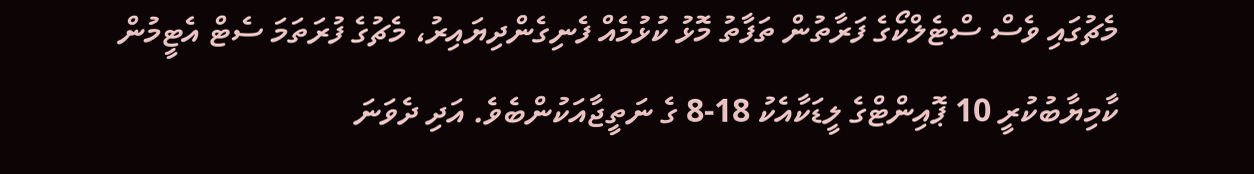މެޗުގައި ވެސް ސްޓެލްކޯގެ ފަރާތުން ތަފާތު މޮޅު ކުޅުމެއް ފެނިގެންދިޔައިރު، މެޗުގެ ފުރަތަމަ ސެޓް އެޓީމުން ކާމިޔާބުކުރީ 10 ޕޮއިންޓްގެ ލީޑަކާއެކު 18-8 ގެ ނަތީޖާއަކުންބެވެ. އަދި ދެވަނަ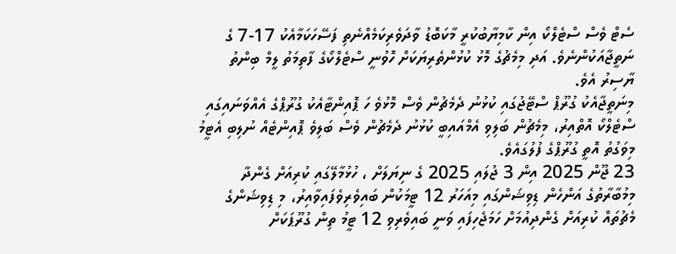ސެޓް ވެސް ސްޓެލްކޯ އިން ކާމިޔާބުކުރީ މާކަބޮޑު ވާދަވެރިކަމެއްނެތި ފަސޭހަކަމާއެކު 17-7 ގެ ނަތީޖާއަކުންނެވެ. އަދި މިމެޗުގެ މޮޅު ކުޅުންތެރިޔަކަށް ހޮވުނީ ސްޓެލްކޯގެ ފާތިމަތު ލީމް ބިންތު ޔާސިރު އެވެ.
މިނަތީޖާއެކު ގުރޫޕް ސްޓޭޖުގައި ކުޅުނު ދެމެޗުން ވެސް މޮޅުވެ ހަ ޕޮއިންޓާއެކު ގުރޫޕްގެ އެއްވަނައިގައި ސްޓެލްކޯ އޮތްއިރު، މިމެޗުން ބަލިވި އެމްއައިބީ ކުޅުނު ދެމެޗުން ވެސް ބަލިވެ ޕޮއިންޓެއް ނުލިބި އެޓީމު މިވަގުތު އޮތީ ގުރޫޕްގެ ފުލުގައެވެ.
23 ޖޫން 2025 އިން 3 ޖުލައި 2025 ގެ ނިޔަލަށް ، ހުޅުމާލޭގައި ކުރިއަށް ގެންދާ މިމުބާރާތުގެ އަންހެން ޑިވިޝަންގައި މިއަހަރު 12 ޓީމަކުން ބައިވެރިވެފައިވާއިރު، މި ޑިވިޝަންގެ މެޗުތައް ކުރިއަށް ގެންދިއުމަށް ހަމަޖެހިފައި ވަނީ ބައިވެރިވި 12 ޓީމު ތިން ގުރޫޕަކަށް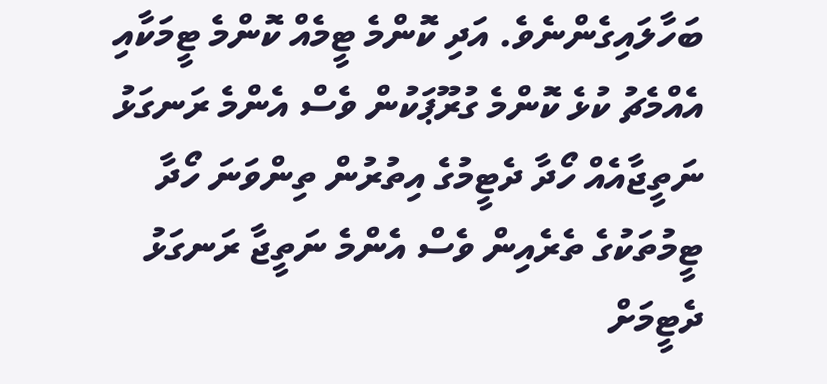ބަހާލައިގެންނެވެ. އަދި ކޮންމެ ޓީމެއް ކޮންމެ ޓީމަކާއި އެއްމެޗު ކުޅެ ކޮންމެ ގުރޫޕަކުން ވެސް އެންމެ ރަނގަޅު ނަތީޖާއެއް ހޯދާ ދެޓީމުގެ އިތުރުން ތިންވަނަ ހޯދާ ޓީމުތަކުގެ ތެރެއިން ވެސް އެންމެ ނަތީޖާ ރަނގަޅު ދެޓީމަށް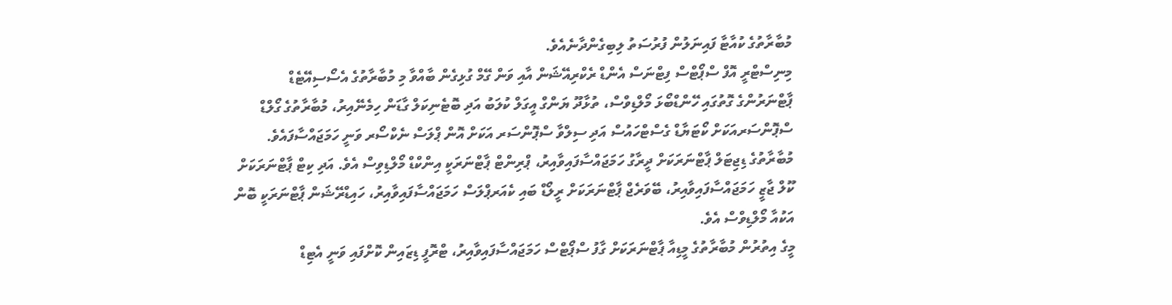މުބާރާތުގެ ކުއާޓާ ފައިނަލުން ފުރުސަތު ލިބިގެންދާނެއެވެ.
މިނިސްޓްރީ އޮފް ސްޕޯޓްސް ފިޓްނަސް އެންޑް ރެކްރިއޭޝަން އާއި ވަން ގޭމް ގުޅިގެން ބާއްވާ މި މުބާރާތުގެ އެސޯސިއޭޓެޑް ޕާޓްނަރުންގެ ގޮތުގައި ހޭންޑްބޯޅަ މޯލްޑިވްސް، ތުޅާދޫ ޔަންގް އީގަލް ކުލަބު އަދި ބޮޓެނިކަލް ގާޑަން ހިމެނޭއިރު، މުބާރާތުގެ ގޯލްޑް ސްޕޮންސަރއަކަށް ކޯޓަޔާޑް ގެސްޓްހައުސް އަދި ސިލްވާ ސްޕޮންސަރ އަކަށް އޮން ޕްލަސް ނެކްސޯރ ވަނީ ހަމަޖައްސާފައެވެ.
މުބާރާތުގެ ޑިޖިޓަލް ޕާޓްނަރަކަށް ދީރާގު ހަމަޖައްސާފައިވާއިރު، ޕްރިންޓް ޕާޓްނަރަކީ އިންކްޑް މޯލްޑިވިސް އެވެ. އަދި ކިޓް ޕާޓްނަރަކަށް ކޫލް ޖާޒީ ހަމަޖައްސާފައިވާއިރު، ބޭވަރެޖް ޕާޓްނަރަކަށް ރީލޯޑް ބައި ކެއަރޕްލަސް ހަމަޖައްސާފައިވާއިރު، ހައިޑްރޭޝަން ޕާޓްނަރަކީ ބޮން އަކުއާ މޯލްޑިވްސް އެވެ.
މީގެ އިތުރުން މުބާރާތުގެ މީޑިއާ ޕާޓްނަރަކަށް ގާފު ސްޕޯޓްސް ހަމަޖައްސާފައިވާއިރު، ޓްރޮފީ ޑިޒައިން ކޮށްފައި ވަނީ އެޓިޑް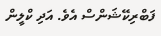ފަބްރިކޭޝަންސް އެވެ. އަދި ކްލީން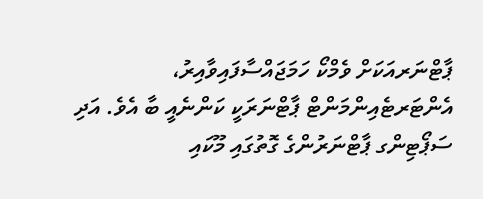ޕާޓްނަރއަކަށް ވެމްކޯ ހަމަޖައްސާފައިވާއިރު، އެންޓަރޓެއިންމަންޓް ޕާޓްނަރަކީ ކަންނެއީ ބާ އެވެ. އަދި ސަޕޯޓިންގ ޕާޓްނަރުންގެ ގޮތުގައި މޫކައި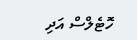ހޮޓެލްސް އަދި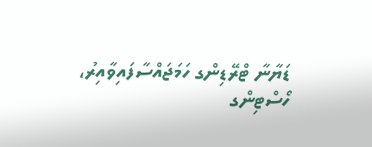ޑަޔާނާ ޓްރޭޑިންގ ހަމަޖައްސާފައިވާއިރު، ހޯސްޓިންގ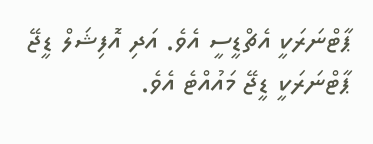ޕާޓްނަރަކީ އެޗްޑީސީ އެވެ. އަދި އޮފިޝަލް ޑީޖޭ ޕާޓްނަރަކީ ޑީޖޭ މައުއްޓެ އެވެ.